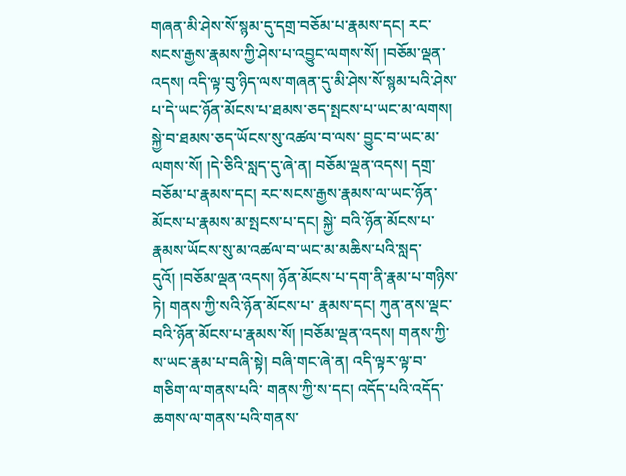གཞན་མི་ཤེས་སོ་སྙམ་དུ་དགྲ་བཅོམ་པ་རྣམས་དང། རང་སངས་རྒྱས་རྣམས་ཀྱི་ཤེས་པ་འབྱུང་ལགས་སོ། །བཅོམ་ལྡན་ འདས། འདི་ལྟ་བུ་ཉིད་ལས་གཞན་དུ་མི་ཤེས་སོ་སྙམ་པའི་ཤེས་པ་དེ་ཡང་ཉོན་མོངས་པ་ཐམས་ཅད་སྤངས་པ་ཡང་མ་ལགས། སྐྱེ་བ་ཐམས་ཅད་ཡོངས་སུ་འཚལ་བ་ལས་ བྱུང་བ་ཡང་མ་ལགས་སོ། །དེ་ཅིའི་སླད་དུ་ཞེ་ན། བཅོམ་ལྡན་འདས། དགྲ་བཅོམ་པ་རྣམས་དང། རང་སངས་རྒྱས་རྣམས་ལ་ཡང་ཉོན་མོངས་པ་རྣམས་མ་སྤངས་པ་དང། སྐྱེ་ བའི་ཉོན་མོངས་པ་རྣམས་ཡོངས་སུ་མ་འཚལ་བ་ཡང་མ་མཆིས་པའི་སླད་དུའོ། །བཅོམ་ལྡན་འདས། ཉོན་མོངས་པ་དག་ནི་རྣམ་པ་གཉིས་ཏེ། གནས་ཀྱི་སའི་ཉོན་མོངས་པ་ རྣམས་དང། ཀུན་ནས་ལྡང་བའི་ཉོན་མོངས་པ་རྣམས་སོ། །བཅོམ་ལྡན་འདས། གནས་ཀྱི་ས་ཡང་རྣམ་པ་བཞི་སྟེ། བཞི་གང་ཞེ་ན། འདི་ལྟར་ལྟ་བ་གཅིག་ལ་གནས་པའི་ གནས་ཀྱི་ས་དང། འདོད་པའི་འདོད་ཆགས་ལ་གནས་པའི་གནས་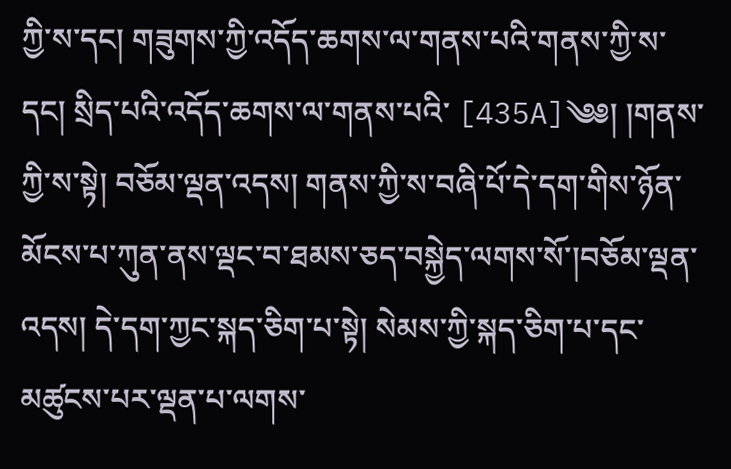ཀྱི་ས་དང། གཟུགས་ཀྱི་འདོད་ཆགས་ལ་གནས་པའི་གནས་ཀྱི་ས་དང། སྲིད་པའི་འདོད་ཆགས་ལ་གནས་པའི་ [435A]༄༅། །གནས་ཀྱི་ས་སྟེ། བཅོམ་ལྡན་འདས། གནས་ཀྱི་ས་བཞི་པོ་དེ་དག་གིས་ཉོན་མོངས་པ་ཀུན་ནས་ལྡང་བ་ཐམས་ཅད་བསྐྱེད་ལགས་སོ་།བཅོམ་ལྡན་ འདས། དེ་དག་ཀྱང་སྐད་ཅིག་པ་སྟེ། སེམས་ཀྱི་སྐད་ཅིག་པ་དང་མཚུངས་པར་ལྡན་པ་ལགས་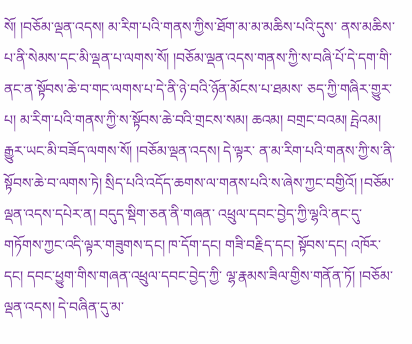སོ། །བཅོམ་ལྡན་འདས། མ་རིག་པའི་གནས་ཀྱིས་ཐོག་མ་མ་མཆིས་པའི་དུས་ ནས་མཆིས་པ་ནི་སེམས་དང་མི་ལྡན་པ་ལགས་སོ། །བཅོམ་ལྡན་འདས་གནས་ཀྱི་ས་བཞི་པོ་དེ་དག་གི་ནང་ན་སྟོབས་ཆེ་བ་གང་ལགས་པ་དེ་ནི་ཉེ་བའི་ཉོན་མོངས་པ་ཐམས་ ཅད་ཀྱི་གཞིར་གྱུར་པ། མ་རིག་པའི་གནས་ཀྱི་ས་སྟོབས་ཆེ་བའི་གྲངས་སམ། ཆའམ། བགྲང་བའམ། དྤེའམ། རྒྱུར་ཡང་མི་བཟོད་ལགས་སོ། །བཅོམ་ལྡན་འདས། དེ་ལྟར་ ན་མ་རིག་པའི་གནས་ཀྱི་ས་ནི་སྟོབས་ཆེ་བ་ལགས་ཏེ། སྲིད་པའི་འདོད་ཆགས་ལ་གནས་པའི་ས་ཞེས་ཀྱང་བགྱིའོ། །བཅོམ་ལྡན་འདས་དཔེར་ན། བདུད་སྡིག་ཅན་ནི་གཞན་ འཕྲུལ་དབང་བྱེད་ཀྱི་ལྷའི་ནང་དུ་གཏོགས་ཀྱང་འདི་ལྟར་གཟུགས་དང། ཁ་དོག་དང། གཟི་བརྗིད་དང། སྟོབས་དང། འཁོར་དང། དབང་ཕྱུག་གིས་གཞན་འཕྲུལ་དབང་བྱེད་ཀྱི་ ལྷ་རྣམས་ཟིལ་གྱིས་གནོན་ཏོ། །བཅོམ་ལྡན་འདས། དེ་བཞིན་དུ་མ་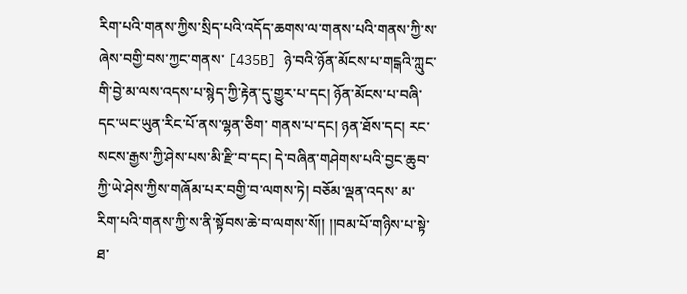རིག་པའི་གནས་ཀྱིས་སྲིད་པའི་འདོད་ཆགས་ལ་གནས་པའི་གནས་ཀྱི་ས་ཞེས་བགྱི་བས་ཀྱང་གནས་ [435B] ཉེ་བའི་ཉོན་མོངས་པ་གངྒའི་ཀླུང་གི་བྱེ་མ་ལས་འདས་པ་སྙེད་ཀྱི་རྟེན་དུ་གྱུར་པ་དང། ཉོན་མོངས་པ་བཞི་དང་ཡང་ཡུན་རིང་པོ་ནས་ལྷན་ཅིག་ གནས་པ་དང། ཉན་ཐོས་དང། རང་སངས་རྒྱས་ཀྱི་ཤེས་པས་མི་རྫི་བ་དང། དེ་བཞིན་གཤེགས་པའི་བྱང་ཆུབ་ཀྱི་ཡེ་ཤེས་ཀྱིས་གཞོམ་པར་བགྱི་བ་ལགས་ཏེ། བཅོམ་ལྡན་འདས་ མ་རིག་པའི་གནས་ཀྱི་ས་ནི་སྟོབས་ཆེ་བ་ལགས་སོ།། །།བམ་པོ་གཉིས་པ་སྟེ་ཐ་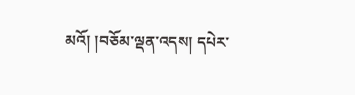མའོ། །བཅོམ་ལྡན་འདས། དཔེར་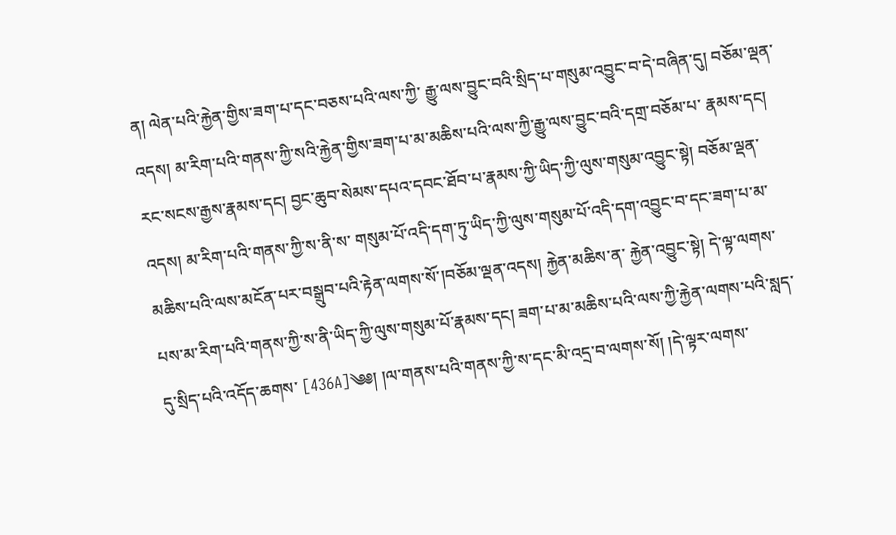ན། ལེན་པའི་རྐྱེན་གྱིས་ཟག་པ་དང་བཅས་པའི་ལས་ཀྱི་ རྒྱུ་ལས་བྱུང་བའི་སྲིད་པ་གསུམ་འབྱུང་བ་དེ་བཞིན་དུ། བཅོམ་ལྡན་འདས། མ་རིག་པའི་གནས་ཀྱི་སའི་རྐྱེན་གྱིས་ཟག་པ་མ་མཆིས་པའི་ལས་ཀྱི་རྒྱུ་ལས་བྱུང་བའི་དགྲ་བཅོམ་པ་ རྣམས་དང། རང་སངས་རྒྱས་རྣམས་དང། བྱང་ཆུབ་སེམས་དཔའ་དབང་ཐོབ་པ་རྣམས་ཀྱི་ཡིད་ཀྱི་ལུས་གསུམ་འབྱུང་སྟེ། བཅོམ་ལྡན་འདས། མ་རིག་པའི་གནས་ཀྱི་ས་ནི་ས་ གསུམ་པོ་འདི་དག་ཏུ་ཡིད་ཀྱི་ལུས་གསུམ་པོ་འདི་དག་འབྱུང་བ་དང་ཟག་པ་མ་མཆིས་པའི་ལས་མངོན་པར་བསྒྲུབ་པའི་རྟེན་ལགས་སོ་།བཅོམ་ལྡན་འདས། རྐྱེན་མཆིས་ན་ རྐྱེན་འབྱུང་སྟེ། དེ་ལྟ་ལགས་པས་མ་རིག་པའི་གནས་ཀྱི་ས་ནི་ཡིད་ཀྱི་ལུས་གསུམ་པོ་རྣམས་དང། ཟག་པ་མ་མཆིས་པའི་ལས་ཀྱི་རྐྱེན་ལགས་པའི་སླད་དུ་སྲིད་པའི་འདོད་ཆགས་ [436A]༄༅། །ལ་གནས་པའི་གནས་ཀྱི་ས་དང་མི་འདྲ་བ་ལགས་སོ། །དེ་ལྟར་ལགས་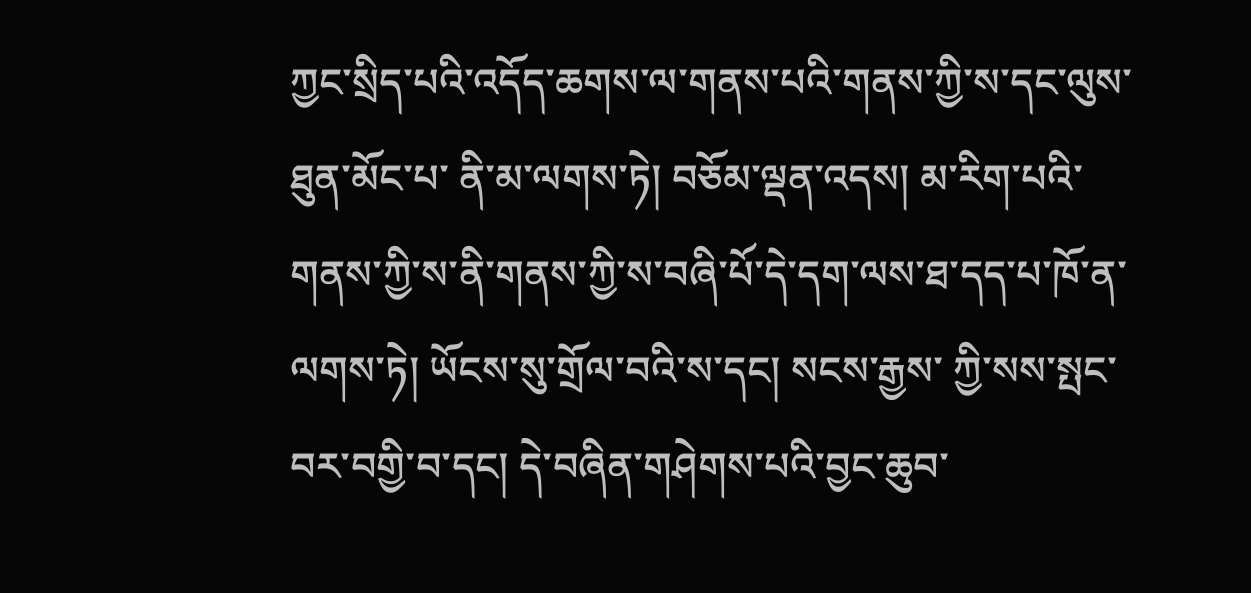ཀྱང་སྲིད་པའི་འདོད་ཆགས་ལ་གནས་པའི་གནས་ཀྱི་ས་དང་ལུས་ཐུན་མོང་པ་ ནི་མ་ལགས་ཏེ། བཅོམ་ལྡན་འདས། མ་རིག་པའི་གནས་ཀྱི་ས་ནི་གནས་ཀྱི་ས་བཞི་པོ་དེ་དག་ལས་ཐ་དད་པ་ཁོ་ན་ལགས་ཏེ། ཡོངས་སུ་གྲོལ་བའི་ས་དང། སངས་རྒྱས་ ཀྱི་སས་སྤང་བར་བགྱི་བ་དང། དེ་བཞིན་གཤེགས་པའི་བྱང་ཆུབ་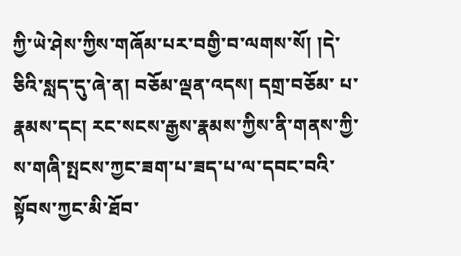ཀྱི་ཡེ་ཤེས་ཀྱིས་གཞོམ་པར་བགྱི་བ་ལགས་སོ། །དེ་ཅིའི་སླད་དུ་ཞེ་ན། བཅོམ་ལྡན་འདས། དགྲ་བཅོམ་ པ་རྣམས་དང། རང་སངས་རྒྱས་རྣམས་ཀྱིས་ནི་གནས་ཀྱི་ས་གཞི་སྤངས་ཀྱང་ཟག་པ་ཟད་པ་ལ་དབང་བའི་སྟོབས་ཀྱང་མི་ཐོབ་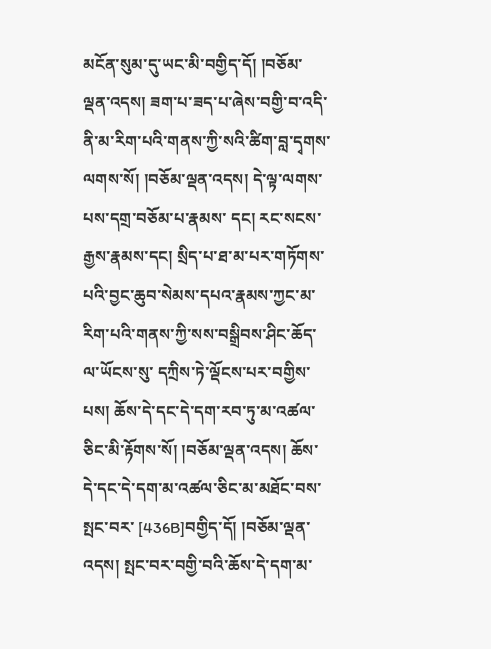མངོན་སུམ་དུ་ཡང་མི་བགྱིད་དོ། །བཅོམ་ ལྡན་འདས། ཟག་པ་ཟད་པ་ཞེས་བགྱི་བ་འདི་ནི་མ་རིག་པའི་གནས་ཀྱི་སའི་ཚིག་བླ་དྭགས་ལགས་སོ། །བཅོམ་ལྡན་འདས། དེ་ལྟ་ལགས་པས་དགྲ་བཅོམ་པ་རྣམས་ དང། རང་སངས་རྒྱས་རྣམས་དང། སྲིད་པ་ཐ་མ་པར་གཏོགས་པའི་བྱང་ཆུབ་སེམས་དཔའ་རྣམས་ཀྱང་མ་རིག་པའི་གནས་ཀྱི་སས་བསྒྲིབས་ཤིང་ཆོད་ལ་ཡོངས་སུ་ དཀྲིས་ཏེ་ལྡོངས་པར་བགྱིས་པས། ཆོས་དེ་དང་དེ་དག་རབ་ཏུ་མ་འཚལ་ཅིང་མི་རྟོགས་སོ། །བཅོམ་ལྡན་འདས། ཆོས་དེ་དང་དེ་དག་མ་འཚལ་ཅིང་མ་མཐོང་བས་སྤང་བར་ [436B]བགྱིད་དོ། །བཅོམ་ལྡན་འདས། སྤང་བར་བགྱི་བའི་ཆོས་དེ་དག་མ་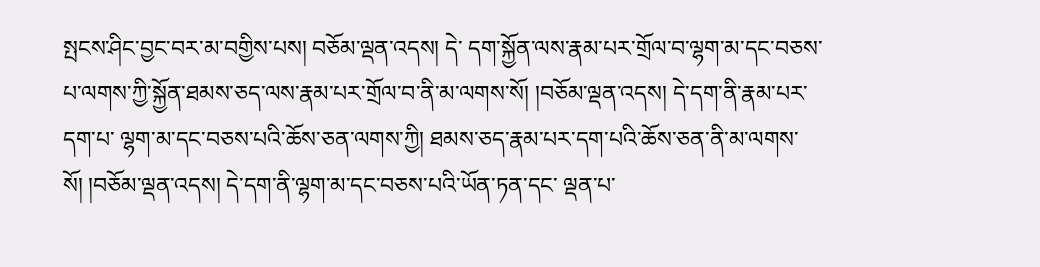སྤངས་ཤིང་བྱང་བར་མ་བགྱིས་པས། བཅོམ་ལྡན་འདས། དེ་ དག་སྐྱོན་ལས་རྣམ་པར་གྲོལ་བ་ལྷག་མ་དང་བཅས་པ་ལགས་ཀྱི་སྐྱོན་ཐམས་ཅད་ལས་རྣམ་པར་གྲོལ་བ་ནི་མ་ལགས་སོ། །བཅོམ་ལྡན་འདས། དེ་དག་ནི་རྣམ་པར་དག་པ་ ལྷག་མ་དང་བཅས་པའི་ཆོས་ཅན་ལགས་ཀྱི། ཐམས་ཅད་རྣམ་པར་དག་པའི་ཆོས་ཅན་ནི་མ་ལགས་སོ། །བཅོམ་ལྡན་འདས། དེ་དག་ནི་ལྷག་མ་དང་བཅས་པའི་ཡོན་ཏན་དང་ ལྡན་པ་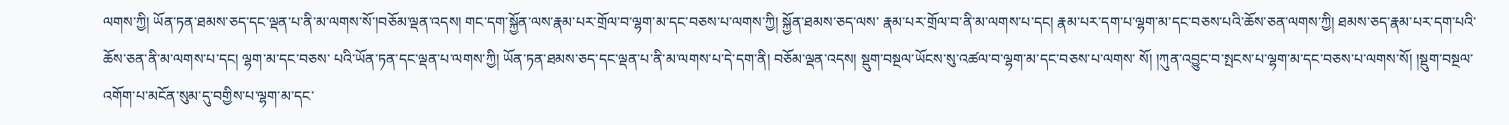ལགས་ཀྱི། ཡོན་ཏན་ཐམས་ཅད་དང་ལྡན་པ་ནི་མ་ལགས་སོ་།བཅོམ་ལྡན་འདས། གང་དག་སྐྱོན་ལས་རྣམ་པར་གྲོལ་བ་ལྷག་མ་དང་བཅས་པ་ལགས་ཀྱི། སྐྱོན་ཐམས་ཅད་ལས་ རྣམ་པར་གྲོལ་བ་ནི་མ་ལགས་པ་དང། རྣམ་པར་དག་པ་ལྷག་མ་དང་བཅས་པའི་ཆོས་ཅན་ལགས་ཀྱི། ཐམས་ཅད་རྣམ་པར་དག་པའི་ཆོས་ཅན་ནི་མ་ལགས་པ་དང། ལྷག་མ་དང་བཅས་ པའི་ཡོན་ཏན་དང་ལྡན་པ་ལགས་ཀྱི། ཡོན་ཏན་ཐམས་ཅད་དང་ལྡན་པ་ནི་མ་ལགས་པ་དེ་དག་ནི། བཅོམ་ལྡན་འདས། སྡུག་བསྔལ་ཡོངས་སུ་འཚལ་བ་ལྷག་མ་དང་བཅས་པ་ལགས་ སོ། །ཀུན་འབྱུང་བ་སྤངས་པ་ལྷག་མ་དང་བཅས་པ་ལགས་སོ། །སྡུག་བསྔལ་འགོག་པ་མངོན་སུམ་དུ་བགྱིས་པ་ལྷག་མ་དང་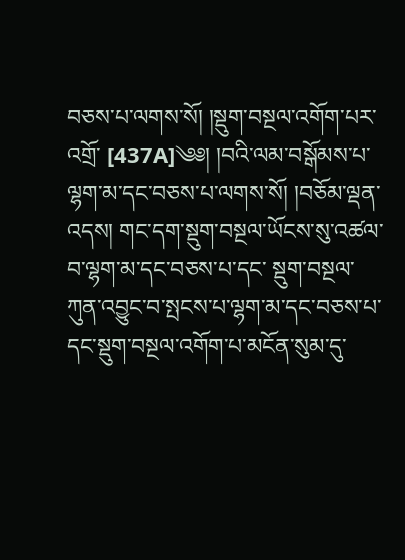བཅས་པ་ལགས་སོ། །སྡུག་བསྔལ་འགོག་པར་འགྲོ་ [437A]༄༅། །བའི་ལམ་བསྒོམས་པ་ལྷག་མ་དང་བཅས་པ་ལགས་སོ། །བཅོམ་ལྡན་འདས། གང་དག་སྡུག་བསྔལ་ཡོངས་སུ་འཚལ་བ་ལྷག་མ་དང་བཅས་པ་དང་ སྡུག་བསྔལ་ཀུན་འབྱུང་བ་སྤངས་པ་ལྷག་མ་དང་བཅས་པ་དང་སྡུག་བསྔལ་འགོག་པ་མངོན་སུམ་དུ་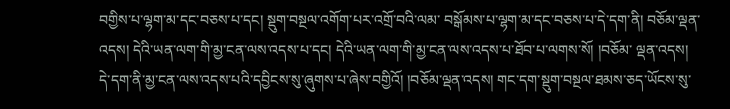བགྱིས་པ་ལྷག་མ་དང་བཅས་པ་དང། སྡུག་བསྔལ་འགོག་པར་འགྲོ་བའི་ལམ་ བསྒོམས་པ་ལྷག་མ་དང་བཅས་པ་དེ་དག་ནི། བཅོམ་ལྡན་འདས། དེའི་ཡན་ལག་གི་མྱ་ངན་ལས་འདས་པ་དང། དེའི་ཡན་ལག་གི་མྱ་ངན་ལས་འདས་པ་ཐོབ་པ་ལགས་སོ། །བཅོམ་ ལྡན་འདས། དེ་དག་ནི་མྱ་ངན་ལས་འདས་པའི་དབྱིངས་སུ་ཞུགས་པ་ཞེས་བགྱིའོ། །བཅོམ་ལྡན་འདས། གང་དག་སྡུག་བསྔལ་ཐམས་ཅད་ཡོངས་སུ་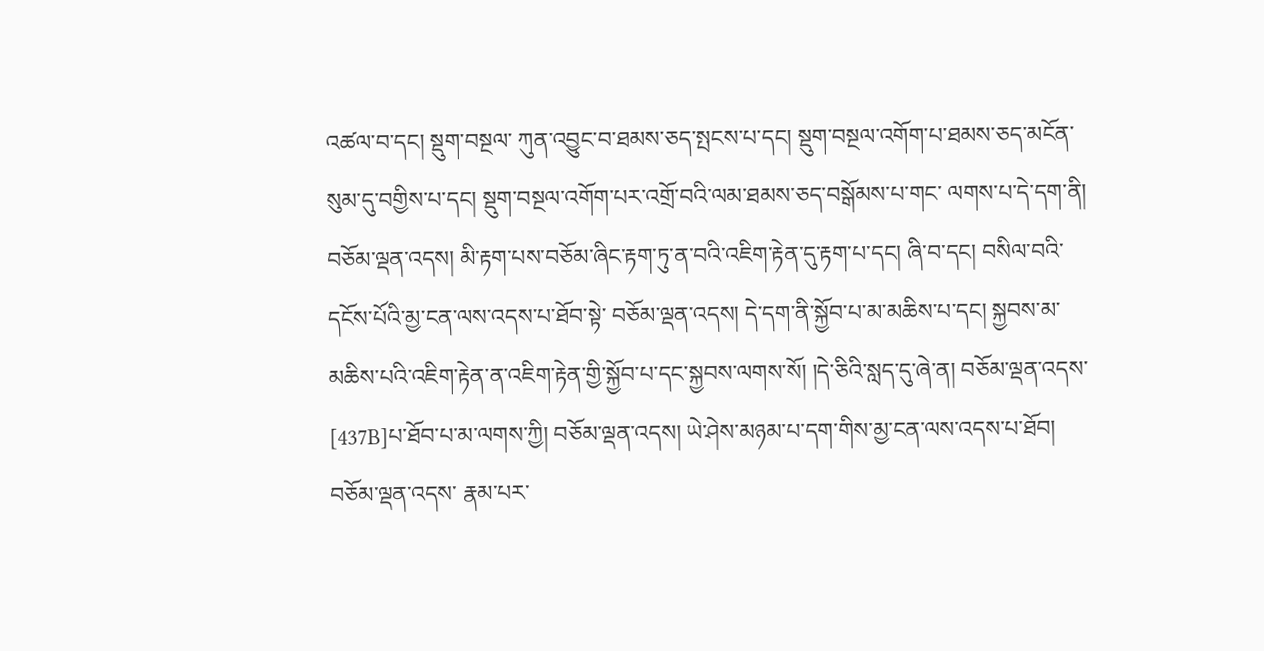འཚལ་བ་དང། སྡུག་བསྔལ་ ཀུན་འབྱུང་བ་ཐམས་ཅད་སྤངས་པ་དང། སྡུག་བསྔལ་འགོག་པ་ཐམས་ཅད་མངོན་སུམ་དུ་བགྱིས་པ་དང། སྡུག་བསྔལ་འགོག་པར་འགྲོ་བའི་ལམ་ཐམས་ཅད་བསྒོམས་པ་གང་ ལགས་པ་དེ་དག་ནི། བཅོམ་ལྡན་འདས། མི་རྟག་པས་བཅོམ་ཞིང་རྟག་ཏུ་ན་བའི་འཇིག་རྟེན་དུ་རྟག་པ་དང། ཞི་བ་དང། བསིལ་བའི་དངོས་པོའི་མྱ་ངན་ལས་འདས་པ་ཐོབ་སྟེ་ བཅོམ་ལྡན་འདས། དེ་དག་ནི་སྐྱོབ་པ་མ་མཆིས་པ་དང། སྐྱབས་མ་མཆིས་པའི་འཇིག་རྟེན་ན་འཇིག་རྟེན་གྱི་སྐྱོབ་པ་དང་སྐྱབས་ལགས་སོ། །དེ་ཅིའི་སླད་དུ་ཞེ་ན། བཅོམ་ལྡན་འདས་ [437B]པ་ཐོབ་པ་མ་ལགས་ཀྱི། བཅོམ་ལྡན་འདས། ཡེ་ཤེས་མཉམ་པ་དག་གིས་མྱ་ངན་ལས་འདས་པ་ཐོབ། བཅོམ་ལྡན་འདས་ རྣམ་པར་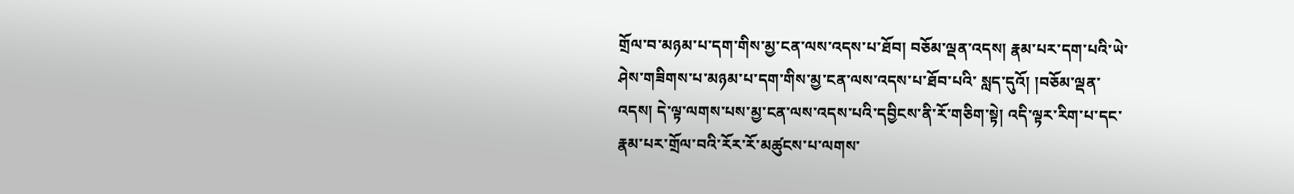གྲོལ་བ་མཉམ་པ་དག་གིས་མྱ་ངན་ལས་འདས་པ་ཐོབ། བཅོམ་ལྡན་འདས། རྣམ་པར་དག་པའི་ཡེ་ཤེས་གཟིགས་པ་མཉམ་པ་དག་གིས་མྱ་ངན་ལས་འདས་པ་ཐོབ་པའི་ སླད་དུའོ། །བཅོམ་ལྡན་འདས། དེ་ལྟ་ལགས་པས་མྱ་ངན་ལས་འདས་པའི་དབྱིངས་ནི་རོ་གཅིག་སྟེ། འདི་ལྟར་རིག་པ་དང་རྣམ་པར་གྲོལ་བའི་རོར་རོ་མཚུངས་པ་ལགས་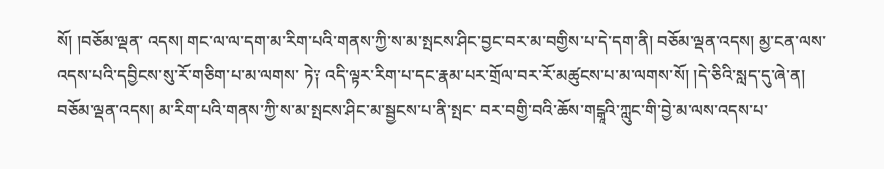སོ། །བཅོམ་ལྡན་ འདས། གང་ལ་ལ་དག་མ་རིག་པའི་གནས་ཀྱི་ས་མ་སྤངས་ཤིང་བྱང་བར་མ་བགྱིས་པ་དེ་དག་ནི། བཅོམ་ལྡན་འདས། མྱ་ངན་ལས་འདས་པའི་དབྱིངས་སུ་རོ་གཅིག་པ་མ་ལགས་ ཏེ༑ འདི་ལྟར་རིག་པ་དང་རྣམ་པར་གྲོལ་བར་རོ་མཚུངས་པ་མ་ལགས་སོ། །དེ་ཅིའི་སླད་དུ་ཞེ་ན། བཅོམ་ལྡན་འདས། མ་རིག་པའི་གནས་ཀྱི་ས་མ་སྤངས་ཤིང་མ་སྦྱངས་པ་ནི་སྤང་ བར་བགྱི་བའི་ཆོས་གངྒཱའི་ཀླུང་གི་བྱེ་མ་ལས་འདས་པ་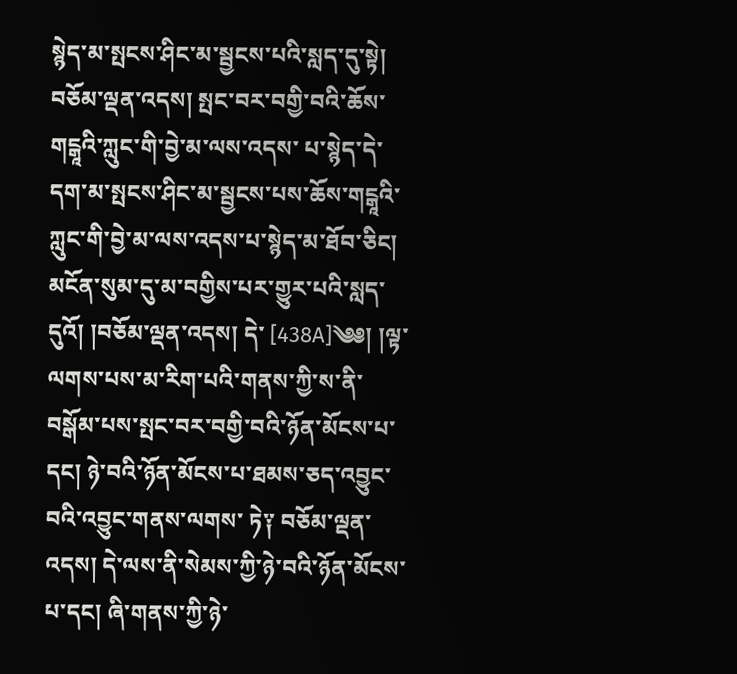སྙེད་མ་སྤངས་ཤིང་མ་སྦྱངས་པའི་སླད་དུ་སྟེ། བཅོམ་ལྡན་འདས། སྤང་བར་བགྱི་བའི་ཆོས་གངྒཱའི་ཀླུང་གི་བྱེ་མ་ལས་འདས་ པ་སྙེད་དེ་དག་མ་སྤངས་ཤིང་མ་སྦྱངས་པས་ཆོས་གངྒཱའི་ཀླུང་གི་བྱེ་མ་ལས་འདས་པ་སྙེད་མ་ཐོབ་ཅིང། མངོན་སུམ་དུ་མ་བགྱིས་པར་གྱུར་པའི་སླད་དུའོ། །བཅོམ་ལྡན་འདས། དེ་ [438A]༄༅། །ལྟ་ལགས་པས་མ་རིག་པའི་གནས་ཀྱི་ས་ནི་བསྒོམ་པས་སྤང་བར་བགྱི་བའི་ཉོན་མོངས་པ་དང། ཉེ་བའི་ཉོན་མོངས་པ་ཐམས་ཅད་འབྱུང་བའི་འབྱུང་གནས་ལགས་ ཏེ༑ བཅོམ་ལྡན་འདས། དེ་ལས་ནི་སེམས་ཀྱི་ཉེ་བའི་ཉོན་མོངས་པ་དང། ཞི་གནས་ཀྱི་ཉེ་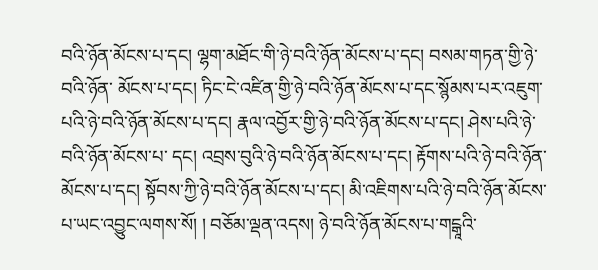བའི་ཉོན་མོངས་པ་དང། ལྷག་མཐོང་གི་ཉེ་བའི་ཉོན་མོངས་པ་དང། བསམ་གཏན་གྱི་ཉེ་བའི་ཉོན་ མོངས་པ་དང། ཏིང་ངེ་འཛིན་གྱི་ཉེ་བའི་ཉོན་མོངས་པ་དང་སྙོམས་པར་འཇུག་པའི་ཉེ་བའི་ཉོན་མོངས་པ་དང། རྣལ་འབྱོར་གྱི་ཉེ་བའི་ཉོན་མོངས་པ་དང། ཤེས་པའི་ཉེ་བའི་ཉོན་མོངས་པ་ དང། འབྲས་བུའི་ཉེ་བའི་ཉོན་མོངས་པ་དང། རྟོགས་པའི་ཉེ་བའི་ཉོན་མོངས་པ་དང། སྟོབས་ཀྱི་ཉེ་བའི་ཉོན་མོངས་པ་དང། མི་འཇིགས་པའི་ཉེ་བའི་ཉོན་མོངས་པ་ཡང་འབྱུང་ལགས་སོ། ། བཅོམ་ལྡན་འདས། ཉེ་བའི་ཉོན་མོངས་པ་གངྒཱའི་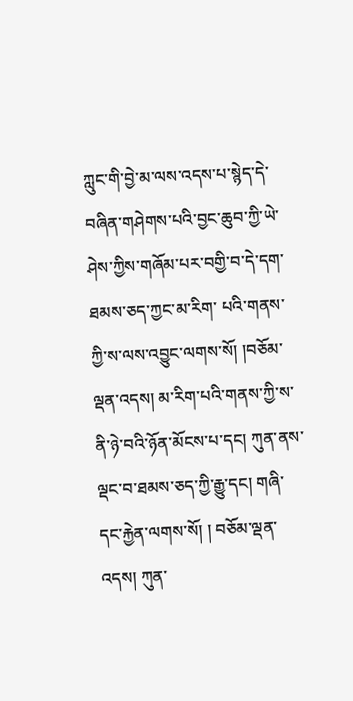ཀླུང་གི་བྱེ་མ་ལས་འདས་པ་སྙེད་དེ་བཞིན་གཤེགས་པའི་བྱང་ཆུབ་ཀྱི་ཡེ་ཤེས་ཀྱིས་གཞོམ་པར་བགྱི་བ་དེ་དག་ཐམས་ཅད་ཀྱང་མ་རིག་ པའི་གནས་ཀྱི་ས་ལས་འབྱུང་ལགས་སོ། །བཅོམ་ལྡན་འདས། མ་རིག་པའི་གནས་ཀྱི་ས་ནི་ཉེ་བའི་ཉོན་མོངས་པ་དང། ཀུན་ནས་ལྡང་བ་ཐམས་ཅད་ཀྱི་རྒྱུ་དང། གཞི་དང་རྐྱེན་ལགས་སོ། ། བཅོམ་ལྡན་འདས། ཀུན་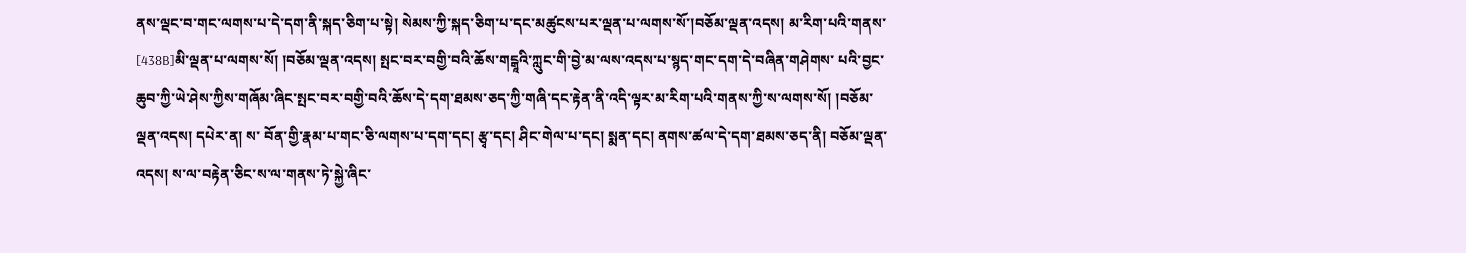ནས་ལྡང་བ་གང་ལགས་པ་དེ་དག་ནི་སྐད་ཅིག་པ་སྟེ། སེམས་ཀྱི་སྐད་ཅིག་པ་དང་མཚུངས་པར་ལྡན་པ་ལགས་སོ་།བཅོམ་ལྡན་འདས། མ་རིག་པའི་གནས་ [438B]མི་ལྡན་པ་ལགས་སོ། །བཅོམ་ལྡན་འདས། སྤང་བར་བགྱི་བའི་ཆོས་གངྒཱའི་ཀླུང་གི་བྱེ་མ་ལས་འདས་པ་སྙད་གང་དག་དེ་བཞིན་གཤེགས་ པའི་བྱང་ཆུབ་ཀྱི་ཡེ་ཤེས་ཀྱིས་གཞོམ་ཞིང་སྤང་བར་བགྱི་བའི་ཆོས་དེ་དག་ཐམས་ཅད་ཀྱི་གཞི་དང་རྟེན་ནི་འདི་ལྟར་མ་རིག་པའི་གནས་ཀྱི་ས་ལགས་སོ། །བཅོམ་ལྡན་འདས། དཔེར་ན། ས་ བོན་གྱི་རྣམ་པ་གང་ཅི་ལགས་པ་དག་དང། རྩྭ་དང། ཤིང་གེལ་པ་དང། སྨན་དང། ནགས་ཚལ་དེ་དག་ཐམས་ཅད་ནི། བཅོམ་ལྡན་འདས། ས་ལ་བརྟེན་ཅིང་ས་ལ་གནས་ཏེ་སྐྱེ་ཞིང་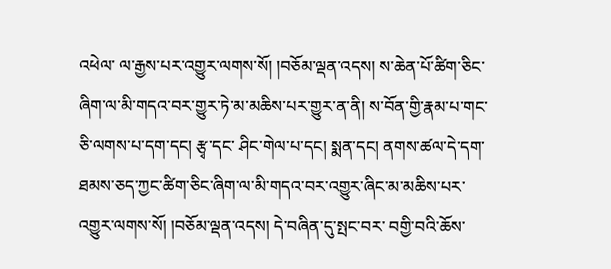འཕེལ་ ལ་རྒྱས་པར་འགྱུར་ལགས་སོ། །བཅོམ་ལྡན་འདས། ས་ཆེན་པོ་ཚིག་ཅིང་ཞིག་ལ་མི་གདའ་བར་གྱུར་ཏེ་མ་མཆིས་པར་གྱུར་ན་ནི། ས་བོན་གྱི་རྣམ་པ་གང་ཅི་ལགས་པ་དག་དང། རྩྭ་དང་ ཤིང་གེལ་པ་དང། སྨན་དང། ནགས་ཚལ་དེ་དག་ཐམས་ཅད་ཀྱང་ཚིག་ཅིང་ཞིག་ལ་མི་གདའ་བར་འགྱུར་ཞིང་མ་མཆིས་པར་འགྱུར་ལགས་སོ། །བཅོམ་ལྡན་འདས། དེ་བཞིན་དུ་སྤང་བར་ བགྱི་བའི་ཆོས་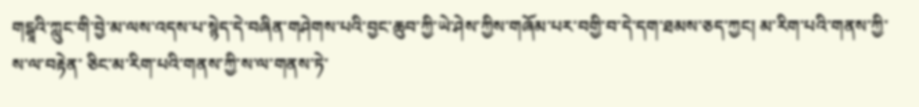གངྒཱའི་ཀླུང་གི་བྱེ་མ་ལས་འདས་པ་སྙེད་དེ་བཞིན་གཤེགས་པའི་བྱང་ཆུབ་ཀྱི་ཡེ་ཤེས་ཀྱིས་གཞོམ་པར་བགྱི་བ་དེ་དག་ཐམས་ཅད་ཀྱང། མ་རིག་པའི་གནས་ཀྱི་ས་ལ་བརྟེན་ ཅིང་མ་རིག་པའི་གནས་ཀྱི་ས་ལ་གནས་ཏེ་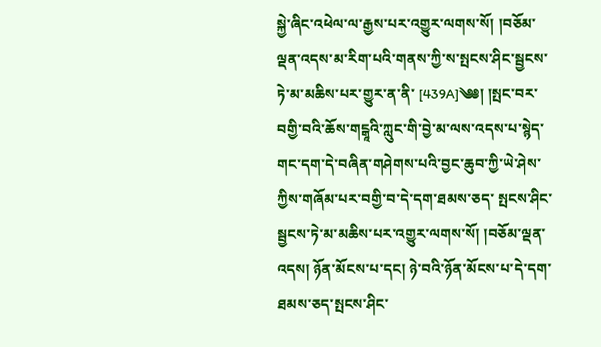སྐྱེ་ཞིང་འཕེལ་ལ་རྒྱས་པར་འགྱུར་ལགས་སོ། །བཅོམ་ལྡན་འདས་མ་རིག་པའི་གནས་ཀྱི་ས་སྤངས་ཤིང་སྦྱངས་ཏེ་མ་མཆིས་པར་གྱུར་ན་ནི་ [439A]༄༅། །སྤང་བར་བགྱི་བའི་ཆོས་གངྒཱའི་ཀླུང་གི་བྱེ་མ་ལས་འདས་པ་སྙེད་གང་དག་དེ་བཞིན་གཤེགས་པའི་བྱང་ཆུབ་ཀྱི་ཡེ་ཤེས་ཀྱིས་གཞོམ་པར་བགྱི་བ་དེ་དག་ཐམས་ཅད་ སྤངས་ཤིང་སྦྱངས་ཏེ་མ་མཆིས་པར་འགྱུར་ལགས་སོ། །བཅོམ་ལྡན་འདས། ཉོན་མོངས་པ་དང། ཉེ་བའི་ཉོན་མོངས་པ་དེ་དག་ཐམས་ཅད་སྤངས་ཤིང་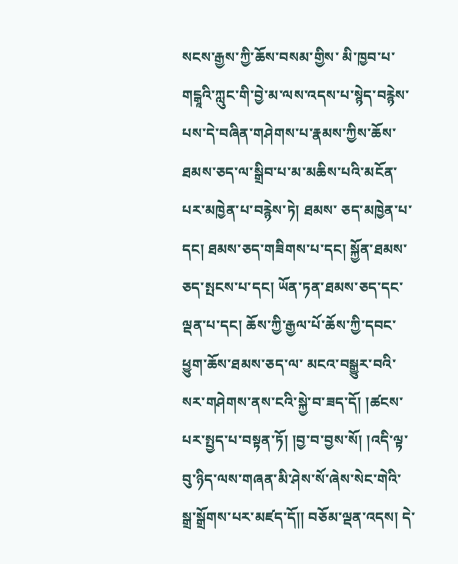སངས་རྒྱས་ཀྱི་ཆོས་བསམ་གྱིས་ མི་ཁྱབ་པ་གངྒཱའི་ཀླུང་གི་བྱེ་མ་ལས་འདས་པ་སྙེད་བརྙེས་པས་དེ་བཞིན་གཤེགས་པ་རྣམས་ཀྱིས་ཆོས་ཐམས་ཅད་ལ་སྒྲིབ་པ་མ་མཆིས་པའི་མངོན་པར་མཁྱེན་པ་བརྙེས་ཏེ། ཐམས་ ཅད་མཁྱེན་པ་དང། ཐམས་ཅད་གཟིགས་པ་དང། སྐྱོན་ཐམས་ཅད་སྤངས་པ་དང། ཡོན་ཏན་ཐམས་ཅད་དང་ལྡན་པ་དང། ཆོས་ཀྱི་རྒྱལ་པོ་ཆོས་ཀྱི་དབང་ཕྱུག་ཆོས་ཐམས་ཅད་ལ་ མངའ་བསྒྱུར་བའི་སར་གཤེགས་ནས་ངའི་སྐྱེ་བ་ཟད་དོ། །ཚངས་པར་སྤྱད་པ་བསྟན་ཏོ། །བྱ་བ་བྱས་སོ། །འདི་ལྟ་བུ་ཉིད་ལས་གཞན་མི་ཤེས་སོ་ཞེས་སེང་གེའི་སྒྲ་སྒྲོགས་པར་མཛད་དོ།། བཅོམ་ལྡན་འདས། དེ་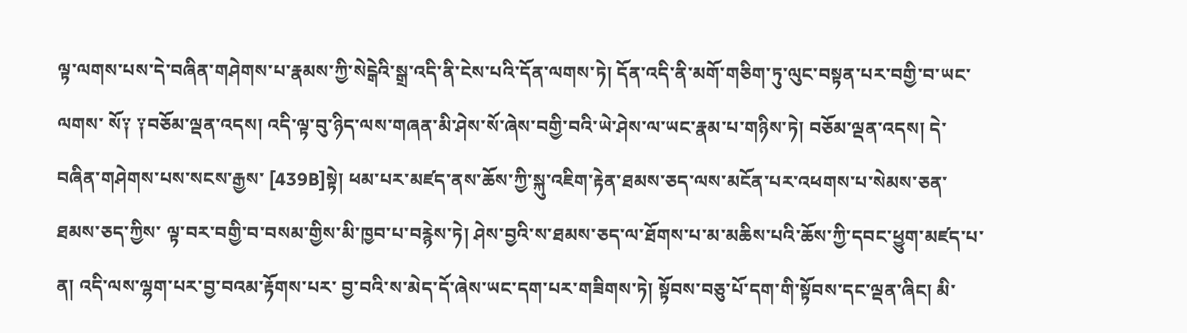ལྟ་ལགས་པས་དེ་བཞིན་གཤེགས་པ་རྣམས་ཀྱི་སེངྒེའི་སྒྲ་འདི་ནི་ངེས་པའི་དོན་ལགས་ཏེ། དོན་འདི་ནི་མགོ་གཅིག་ཏུ་ལུང་བསྟན་པར་བགྱི་བ་ཡང་ལགས་ སོ༑ ༑བཅོམ་ལྡན་འདས། འདི་ལྟ་བུ་ཉིད་ལས་གཞན་མི་ཤེས་སོ་ཞེས་བགྱི་བའི་ཡེ་ཤེས་ལ་ཡང་རྣམ་པ་གཉིས་ཏེ། བཅོམ་ལྡན་འདས། དེ་བཞིན་གཤེགས་པས་སངས་རྒྱས་ [439B]སྟེ། ཕམ་པར་མཛད་ནས་ཆོས་ཀྱི་སྐུ་འཇིག་རྟེན་ཐམས་ཅད་ལས་མངོན་པར་འཕགས་པ་སེམས་ཅན་ཐམས་ཅད་ཀྱིས་ ལྟ་བར་བགྱི་བ་བསམ་གྱིས་མི་ཁྱབ་པ་བརྙེས་ཏེ། ཤེས་བྱའི་ས་ཐམས་ཅད་ལ་ཐོགས་པ་མ་མཆིས་པའི་ཆོས་ཀྱི་དབང་ཕྱུག་མཛད་པ་ན། འདི་ལས་ལྷག་པར་བྱ་བའམ་རྟོགས་པར་ བྱ་བའི་ས་མེད་དོ་ཞེས་ཡང་དག་པར་གཟིགས་ཏེ། སྟོབས་བཅུ་པོ་དག་གི་སྟོབས་དང་ལྡན་ཞིང། མི་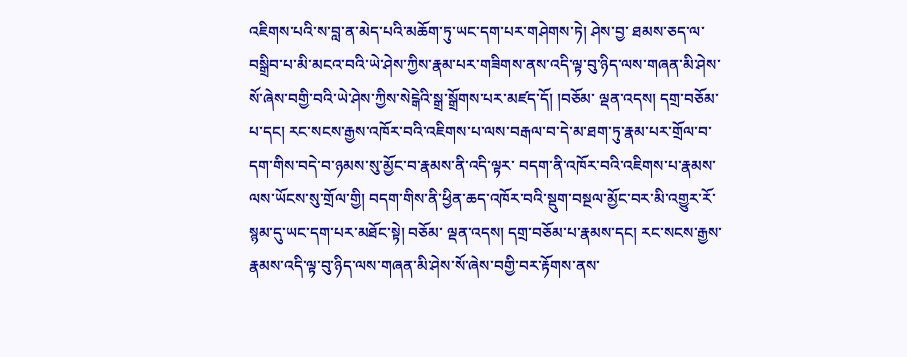འཇིགས་པའི་ས་བླ་ན་མེད་པའི་མཆོག་ཏུ་ཡང་དག་པར་གཤེགས་ཏེ། ཤེས་བྱ་ ཐམས་ཅད་ལ་བསྒྲིབ་པ་མི་མངའ་བའི་ཡེ་ཤེས་ཀྱིས་རྣམ་པར་གཟིགས་ནས་འདི་ལྟ་བུ་ཉིད་ལས་གཞན་མི་ཤེས་སོ་ཞེས་བགྱི་བའི་ཡེ་ཤེས་ཀྱིས་སེངྒེའི་སྒྲ་སྒྲོགས་པར་མཛད་དོ། །བཅོམ་ ལྡན་འདས། དགྲ་བཅོམ་པ་དང། རང་སངས་རྒྱས་འཁོར་བའི་འཇིགས་པ་ལས་བརྒལ་བ་དེ་མ་ཐག་ཏུ་རྣམ་པར་གྲོལ་བ་དག་གིས་བདེ་བ་ཉམས་སུ་མྱོང་བ་རྣམས་ནི་འདི་ལྟར་ བདག་ནི་འཁོར་བའི་འཇིགས་པ་རྣམས་ལས་ཡོངས་སུ་གྲོལ་གྱི། བདག་གིས་ནི་ཕྱིན་ཆད་འཁོར་བའི་སྡུག་བསྔལ་མྱོང་བར་མི་འགྱུར་རོ་སྙམ་དུ་ཡང་དག་པར་མཐོང་སྟེ། བཅོམ་ ལྡན་འདས། དགྲ་བཅོམ་པ་རྣམས་དང། རང་སངས་རྒྱས་རྣམས་འདི་ལྟ་བུ་ཉིད་ལས་གཞན་མི་ཤེས་སོ་ཞེས་བགྱི་བར་རྟོགས་ནས་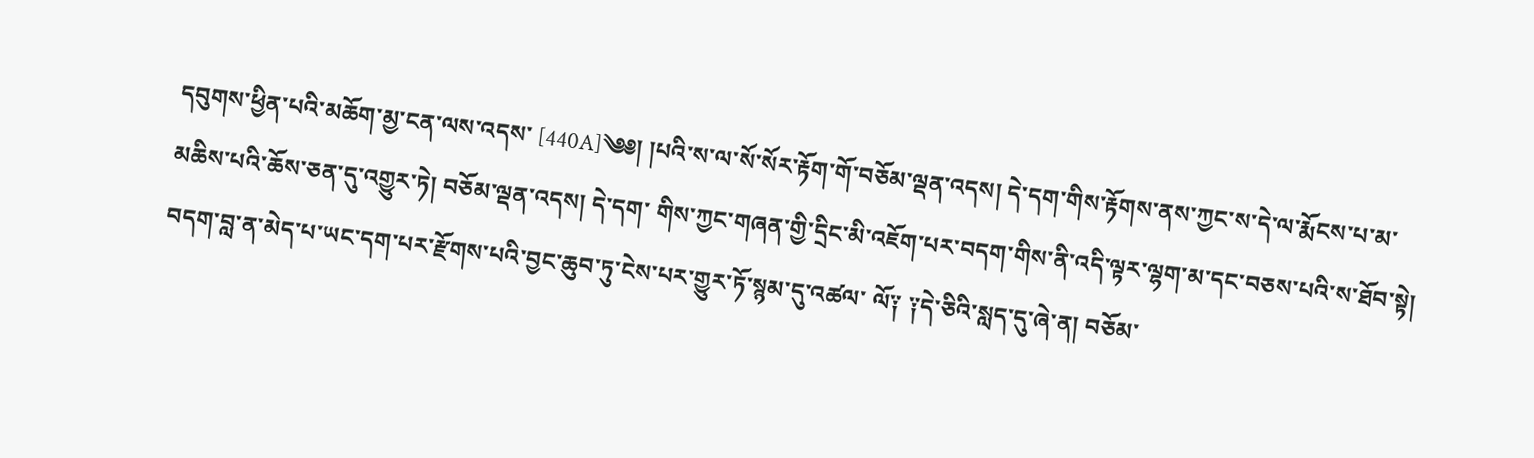དབུགས་ཕྱིན་པའི་མཆོག་མྱ་ངན་ལས་འདས་ [440A]༄༅། །པའི་ས་ལ་སོ་སོར་རྟོག་གོ་བཅོམ་ལྡན་འདས། དེ་དག་གིས་རྟོགས་ནས་ཀྱང་ས་དེ་ལ་རྨོངས་པ་མ་མཆིས་པའི་ཆོས་ཅན་དུ་འགྱུར་ཏེ། བཅོམ་ལྡན་འདས། དེ་དག་ གིས་ཀྱང་གཞན་གྱི་དྲིང་མི་འཇོག་པར་བདག་གིས་ནི་འདི་ལྟར་ལྷག་མ་དང་བཅས་པའི་ས་ཐོབ་སྟེ། བདག་བླ་ན་མེད་པ་ཡང་དག་པར་རྫོགས་པའི་བྱང་ཆུབ་ཏུ་ངེས་པར་གྱུར་ཏོ་སྙམ་དུ་འཚལ་ ལོ༑ ༑དེ་ཅིའི་སླད་དུ་ཞེ་ན། བཅོམ་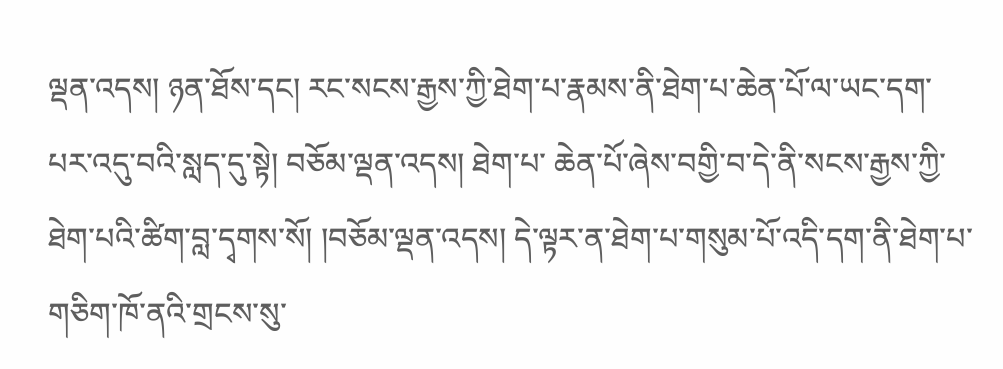ལྡན་འདས། ཉན་ཐོས་དང། རང་སངས་རྒྱས་ཀྱི་ཐེག་པ་རྣམས་ནི་ཐེག་པ་ཆེན་པོ་ལ་ཡང་དག་པར་འདུ་བའི་སླད་དུ་སྟེ། བཅོམ་ལྡན་འདས། ཐེག་པ་ ཆེན་པོ་ཞེས་བགྱི་བ་དེ་ནི་སངས་རྒྱས་ཀྱི་ཐེག་པའི་ཚིག་བླ་དྭགས་སོ། །བཅོམ་ལྡན་འདས། དེ་ལྟར་ན་ཐེག་པ་གསུམ་པོ་འདི་དག་ནི་ཐེག་པ་གཅིག་ཁོ་ནའི་གྲངས་སུ་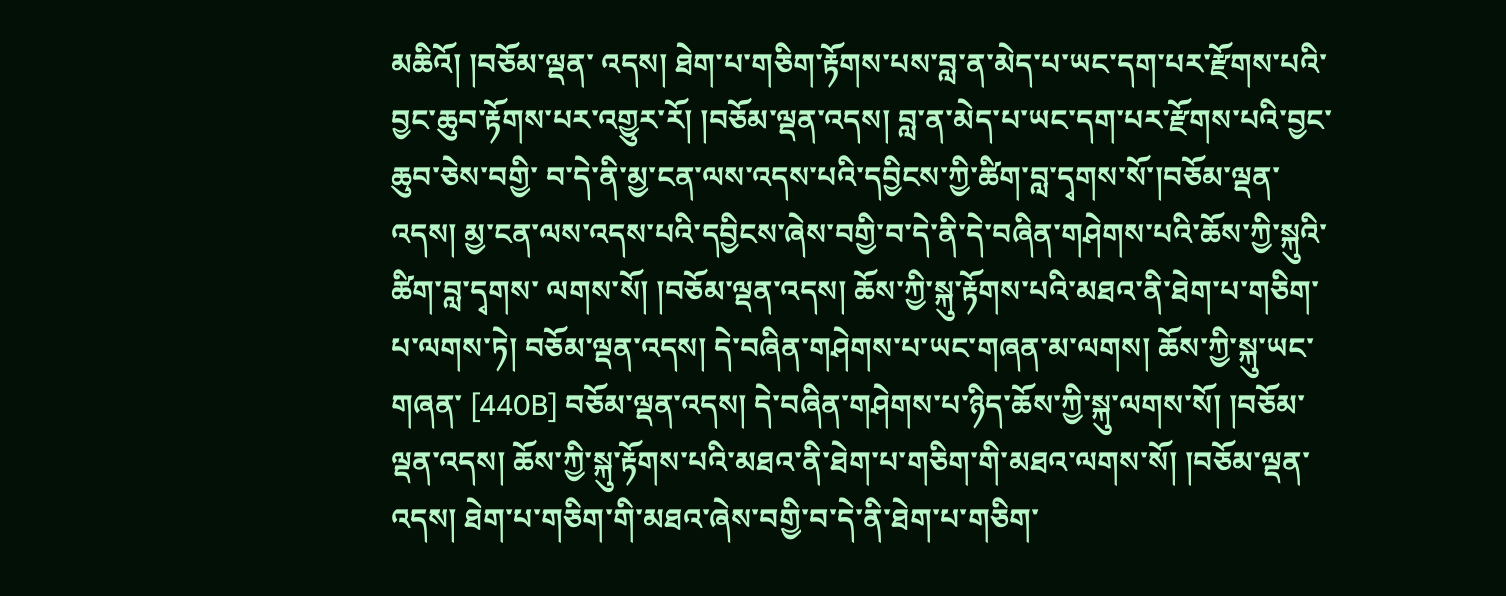མཆིའོ། །བཅོམ་ལྡན་ འདས། ཐེག་པ་གཅིག་རྟོགས་པས་བླ་ན་མེད་པ་ཡང་དག་པར་རྫོགས་པའི་བྱང་ཆུབ་རྟོགས་པར་འགྱུར་རོ། །བཅོམ་ལྡན་འདས། བླ་ན་མེད་པ་ཡང་དག་པར་རྫོགས་པའི་བྱང་ཆུབ་ཅེས་བགྱི་ བ་དེ་ནི་མྱ་ངན་ལས་འདས་པའི་དབྱིངས་ཀྱི་ཚིག་བླ་དྭགས་སོ་།བཅོམ་ལྡན་འདས། མྱ་ངན་ལས་འདས་པའི་དབྱིངས་ཞེས་བགྱི་བ་དེ་ནི་དེ་བཞིན་གཤེགས་པའི་ཆོས་ཀྱི་སྐུའི་ཚིག་བླ་དྭགས་ ལགས་སོ། །བཅོམ་ལྡན་འདས། ཆོས་ཀྱི་སྐུ་རྟོགས་པའི་མཐའ་ནི་ཐེག་པ་གཅིག་པ་ལགས་ཏེ། བཅོམ་ལྡན་འདས། དེ་བཞིན་གཤེགས་པ་ཡང་གཞན་མ་ལགས། ཆོས་ཀྱི་སྐུ་ཡང་གཞན་ [440B] བཅོམ་ལྡན་འདས། དེ་བཞིན་གཤེགས་པ་ཉིད་ཆོས་ཀྱི་སྐུ་ལགས་སོ། །བཅོམ་ལྡན་འདས། ཆོས་ཀྱི་སྐུ་རྟོགས་པའི་མཐའ་ནི་ཐེག་པ་གཅིག་གི་མཐའ་ལགས་སོ། །བཅོམ་ལྡན་ འདས། ཐེག་པ་གཅིག་གི་མཐའ་ཞེས་བགྱི་བ་དེ་ནི་ཐེག་པ་གཅིག་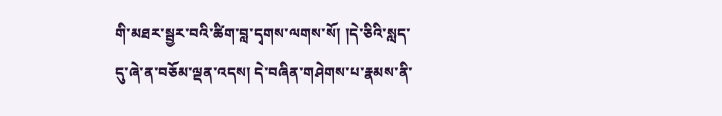གི་མཐར་སྦྱར་བའི་ཚིག་བླ་དྭགས་ལགས་སོ། །དེ་ཅིའི་སླད་དུ་ཞེ་ན་བཅོམ་ལྡན་འདས། དེ་བཞིན་གཤེགས་པ་རྣམས་ནི་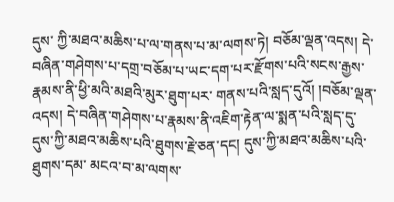དུས་ ཀྱི་མཐའ་མཆིས་པ་ལ་གནས་པ་མ་ལགས་ཏེ། བཅོམ་ལྡན་འདས། དེ་བཞིན་གཤེགས་པ་དགྲ་བཅོམ་པ་ཡང་དག་པར་རྫོགས་པའི་སངས་རྒྱས་རྣམས་ནི་ཕྱི་མའི་མཐའི་མུར་ཐུག་པར་ གནས་པའི་སླད་དུའོ། །བཅོམ་ལྡན་འདས། དེ་བཞིན་གཤེགས་པ་རྣམས་ནི་འཇིག་རྟེན་ལ་སྨན་པའི་སླད་དུ་དུས་ཀྱི་མཐའ་མཆིས་པའི་ཐུགས་རྗེ་ཅན་དང། དུས་ཀྱི་མཐའ་མཆིས་པའི་ཐུགས་དམ་ མངའ་བ་མ་ལགས་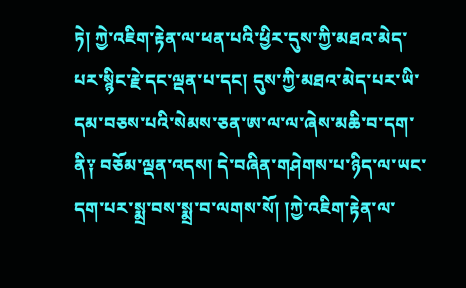ཏེ། ཀྱེ་འཇིག་རྟེན་ལ་ཕན་པའི་ཕྱིར་དུས་ཀྱི་མཐའ་མེད་པར་སྙིང་རྗེ་དང་ལྡན་པ་དང། དུས་ཀྱི་མཐའ་མེད་པར་ཡི་དམ་བཅས་པའི་སེམས་ཅན་ཨ་ལ་ལ་ཞེས་མཆི་བ་དག་ ནི༑ བཅོམ་ལྡན་འདས། དེ་བཞིན་གཤེགས་པ་ཉིད་ལ་ཡང་དག་པར་སྨྲ་བས་སྨྲ་བ་ལགས་སོ། །ཀྱེ་འཇིག་རྟེན་ལ་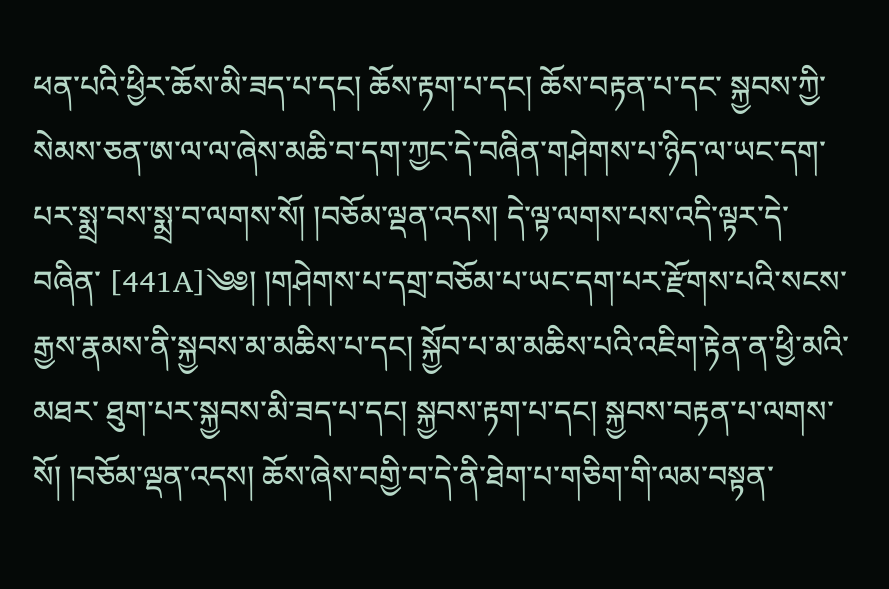ཕན་པའི་ཕྱིར་ཆོས་མི་ཟད་པ་དང། ཆོས་རྟག་པ་དང། ཆོས་བརྟན་པ་དང་ སྐྱབས་ཀྱི་སེམས་ཅན་ཨ་ལ་ལ་ཞེས་མཆི་བ་དག་ཀྱང་དེ་བཞིན་གཤེགས་པ་ཉིད་ལ་ཡང་དག་པར་སྨྲ་བས་སྨྲ་བ་ལགས་སོ། །བཅོམ་ལྡན་འདས། དེ་ལྟ་ལགས་པས་འདི་ལྟར་དེ་བཞིན་ [441A]༄༅། །གཤེགས་པ་དགྲ་བཅོམ་པ་ཡང་དག་པར་རྫོགས་པའི་སངས་རྒྱས་རྣམས་ནི་སྐྱབས་མ་མཆིས་པ་དང། སྐྱོབ་པ་མ་མཆིས་པའི་འཇིག་རྟེན་ན་ཕྱི་མའི་མཐར་ ཐུག་པར་སྐྱབས་མི་ཟད་པ་དང། སྐྱབས་རྟག་པ་དང། སྐྱབས་བརྟན་པ་ལགས་སོ། །བཅོམ་ལྡན་འདས། ཆོས་ཞེས་བགྱི་བ་དེ་ནི་ཐེག་པ་གཅིག་གི་ལམ་བསྟན་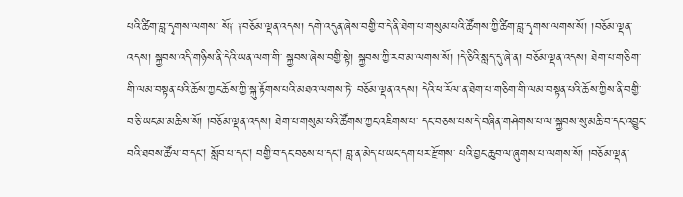པའི་ཚིག་བླ་དྭགས་ལགས་ སོ༑ ༑བཅོམ་ལྡན་འདས། དགེ་འདུན་ཞེས་བགྱི་བ་དེ་ནི་ཐེག་པ་གསུམ་པའི་ཚོགས་ཀྱི་ཚིག་བླ་དྭགས་ལགས་སོ། །བཅོམ་ལྡན་འདས། སྐྱབས་འདི་གཉིས་ནི་དེའི་ཡན་ལག་གི་ སྐྱབས་ཞེས་བགྱི་སྟེ། སྐྱབས་ཀྱི་རབ་མ་ལགས་སོ། །དེ་ཅིའི་སླད་དུ་ཞེ་ན། བཅོམ་ལྡན་འདས། ཐེག་པ་གཅིག་གི་ལམ་བསྟན་པའི་ཆོས་ཀྱང་ཆོས་ཀྱི་སྐུ་རྟོགས་པའི་མཐའ་ལགས་ཏེ་ བཅོམ་ལྡན་འདས། དེའི་ཕ་རོལ་ན་ཐེག་པ་གཅིག་གི་ལམ་བསྟན་པའི་ཆོས་ཀྱིས་ནི་བགྱི་བ་ཅི་ཡང་མ་མཆིས་སོ། །བཅོམ་ལྡན་འདས། ཐེག་པ་གསུམ་པའི་ཚོགས་ཀྱང་འཇིགས་པ་ དང་བཅས་པས་དེ་བཞིན་གཤེགས་པ་ལ་སྐྱབས་སུ་མཆི་བ་དང་འབྱུང་བའི་ཐབས་ཚོལ་བ་དང། སློབ་པ་དང། བགྱི་བ་དང་བཅས་པ་དང། བླ་ན་མེད་པ་ཡང་དག་པར་རྫོགས་ པའི་བྱང་ཆུབ་ལ་ཞུགས་པ་ལགས་སོ། །བཅོམ་ལྡན་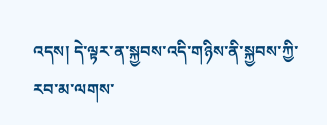འདས། དེ་ལྟར་ན་སྐྱབས་འདི་གཉིས་ནི་སྐྱབས་ཀྱི་རབ་མ་ལགས་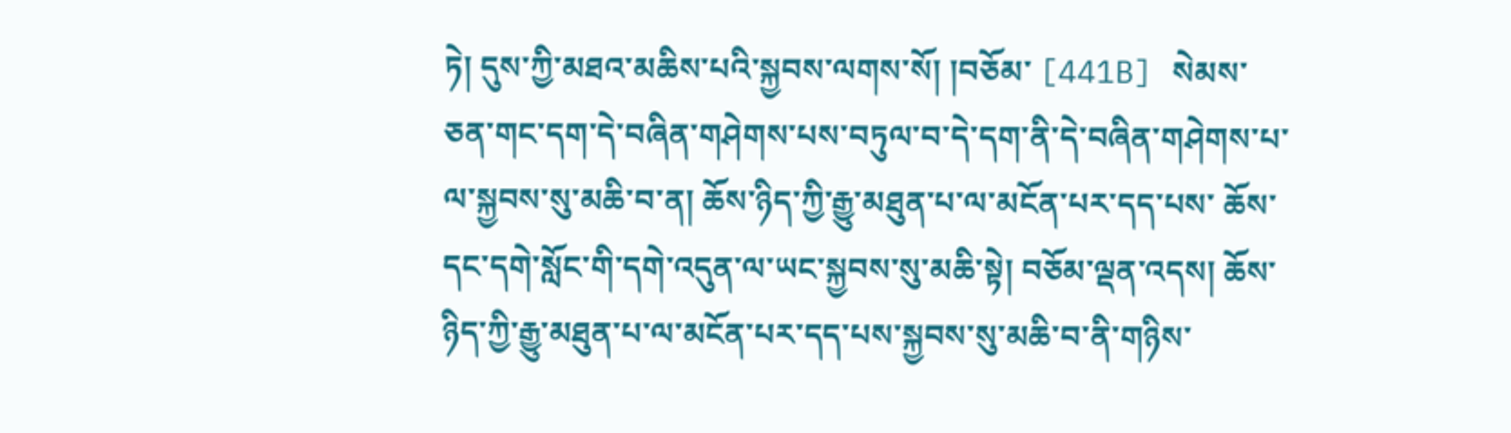ཏེ། དུས་ཀྱི་མཐའ་མཆིས་པའི་སྐྱབས་ལགས་སོ། །བཅོམ་ [441B] སེམས་ཅན་གང་དག་དེ་བཞིན་གཤེགས་པས་བཏུལ་བ་དེ་དག་ནི་དེ་བཞིན་གཤེགས་པ་ལ་སྐྱབས་སུ་མཆི་བ་ན། ཆོས་ཉིད་ཀྱི་རྒྱུ་མཐུན་པ་ལ་མངོན་པར་དད་པས་ ཆོས་དང་དགེ་སློང་གི་དགེ་འདུན་ལ་ཡང་སྐྱབས་སུ་མཆི་སྟེ། བཅོམ་ལྡན་འདས། ཆོས་ཉིད་ཀྱི་རྒྱུ་མཐུན་པ་ལ་མངོན་པར་དད་པས་སྐྱབས་སུ་མཆི་བ་ནི་གཉིས་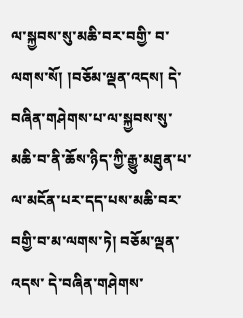ལ་སྐྱབས་སུ་མཆི་བར་བགྱི་ བ་ལགས་སོ། །བཅོམ་ལྡན་འདས། དེ་བཞིན་གཤེགས་པ་ལ་སྐྱབས་སུ་མཆི་བ་ནི་ཆོས་ཉིད་ཀྱི་རྒྱུ་མཐུན་པ་ལ་མངོན་པར་དད་པས་མཆི་བར་བགྱི་བ་མ་ལགས་ཏེ། བཅོམ་ལྡན་འདས་ དེ་བཞིན་གཤེགས་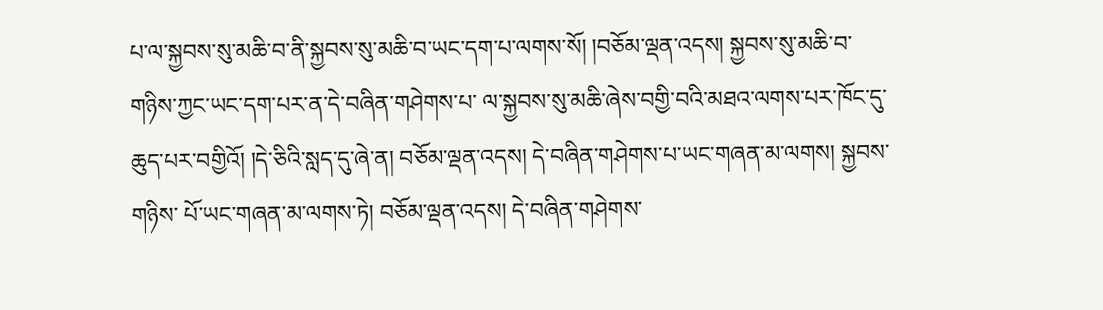པ་ལ་སྐྱབས་སུ་མཆི་བ་ནི་སྐྱབས་སུ་མཆི་བ་ཡང་དག་པ་ལགས་སོ། །བཅོམ་ལྡན་འདས། སྐྱབས་སུ་མཆི་བ་གཉིས་ཀྱང་ཡང་དག་པར་ན་དེ་བཞིན་གཤེགས་པ་ ལ་སྐྱབས་སུ་མཆི་ཞེས་བགྱི་བའི་མཐའ་ལགས་པར་ཁོང་དུ་ཆུད་པར་བགྱིའོ། །དེ་ཅིའི་སླད་དུ་ཞེ་ན། བཅོམ་ལྡན་འདས། དེ་བཞིན་གཤེགས་པ་ཡང་གཞན་མ་ལགས། སྐྱབས་གཉིས་ པོ་ཡང་གཞན་མ་ལགས་ཏེ། བཅོམ་ལྡན་འདས། དེ་བཞིན་གཤེགས་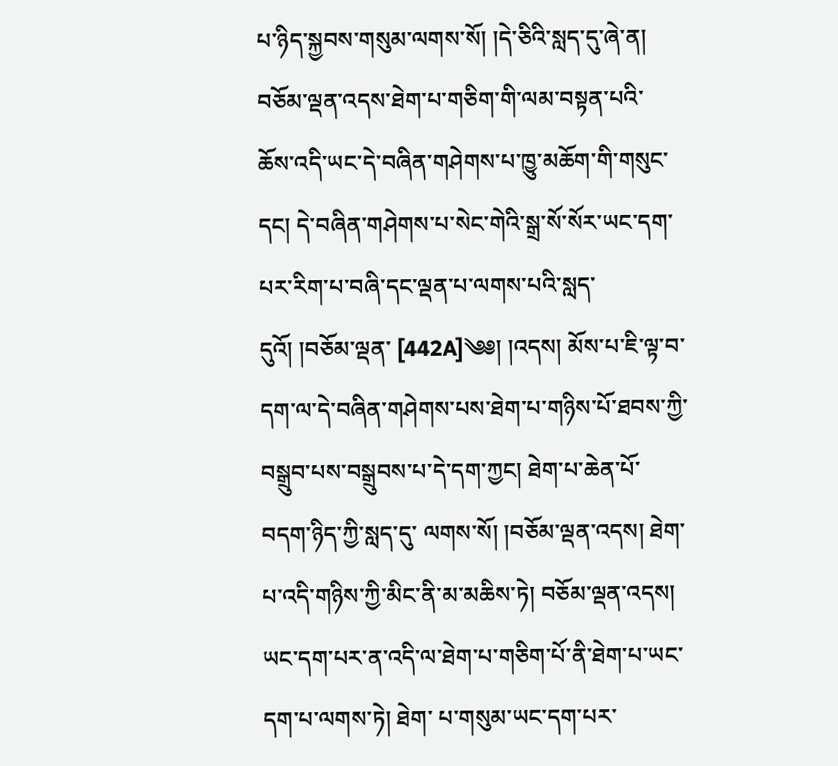པ་ཉིད་སྐྱབས་གསུམ་ལགས་སོ། །དེ་ཅིའི་སླད་དུ་ཞེ་ན། བཅོམ་ལྡན་འདས་ཐེག་པ་གཅིག་གི་ལམ་བསྟན་པའི་ ཆོས་འདི་ཡང་དེ་བཞིན་གཤེགས་པ་ཁྱུ་མཆོག་གི་གསུང་དང། དེ་བཞིན་གཤེགས་པ་སེང་གེའི་སྒྲ་སོ་སོར་ཡང་དག་པར་རིག་པ་བཞི་དང་ལྡན་པ་ལགས་པའི་སླད་དུའོ། །བཅོམ་ལྡན་ [442A]༄༅། །འདས། མོས་པ་ཇི་ལྟ་བ་དག་ལ་དེ་བཞིན་གཤེགས་པས་ཐེག་པ་གཉིས་པོ་ཐབས་ཀྱི་བསྒྲུབ་པས་བསྒྲུབས་པ་དེ་དག་ཀྱང། ཐེག་པ་ཆེན་པོ་བདག་ཉིད་ཀྱི་སླད་དུ་ ལགས་སོ། །བཅོམ་ལྡན་འདས། ཐེག་པ་འདི་གཉིས་ཀྱི་མིང་ནི་མ་མཆིས་ཏེ། བཅོམ་ལྡན་འདས། ཡང་དག་པར་ན་འདི་ལ་ཐེག་པ་གཅིག་པོ་ནི་ཐེག་པ་ཡང་དག་པ་ལགས་ཏེ། ཐེག་ པ་གསུམ་ཡང་དག་པར་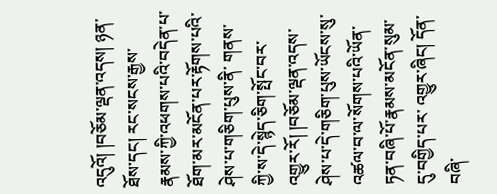འདུའོ། །བཅོམ་ལྡན་འདས། ཉན་ཐོས་དང། རང་སངས་རྒྱས་རྣམས་ཀྱི་འཕགས་པའི་བདེན་པ་ཐོག་མར་མངོན་པར་རྟོགས་པའི་ཤེས་པ་གཅིག་པུས་ནི་ གནས་ཀྱི་ས་དེ་སྙེད་ཅིག་སྤོང་བར་འགྱུར་རོ། །བཅོམ་ལྡན་འདས་ཤེས་པ་དེ་གཅིག་པུས་ཡོངས་སུ་འཚལ་བ་ལ་སོགས་པའི་ཡོན་ཏན་བཞི་པོ་རྣམས་མངོན་སུམ་དུ་བགྱིད་པར་ འགྱུར་ཞིང། དོན་བཞི་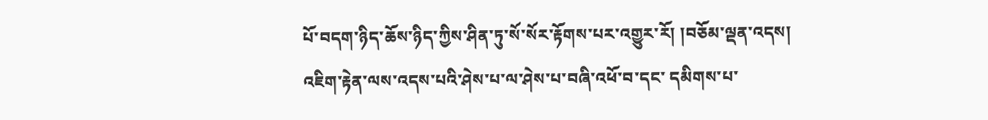པོ་བདག་ཉིད་ཆོས་ཉིད་ཀྱིས་ཤིན་ཏུ་སོ་སོར་རྟོགས་པར་འགྱུར་རོ། །བཅོམ་ལྡན་འདས། འཇིག་རྟེན་ལས་འདས་པའི་ཤེས་པ་ལ་ཤེས་པ་བཞི་འཕོ་བ་དང་ དམིགས་པ་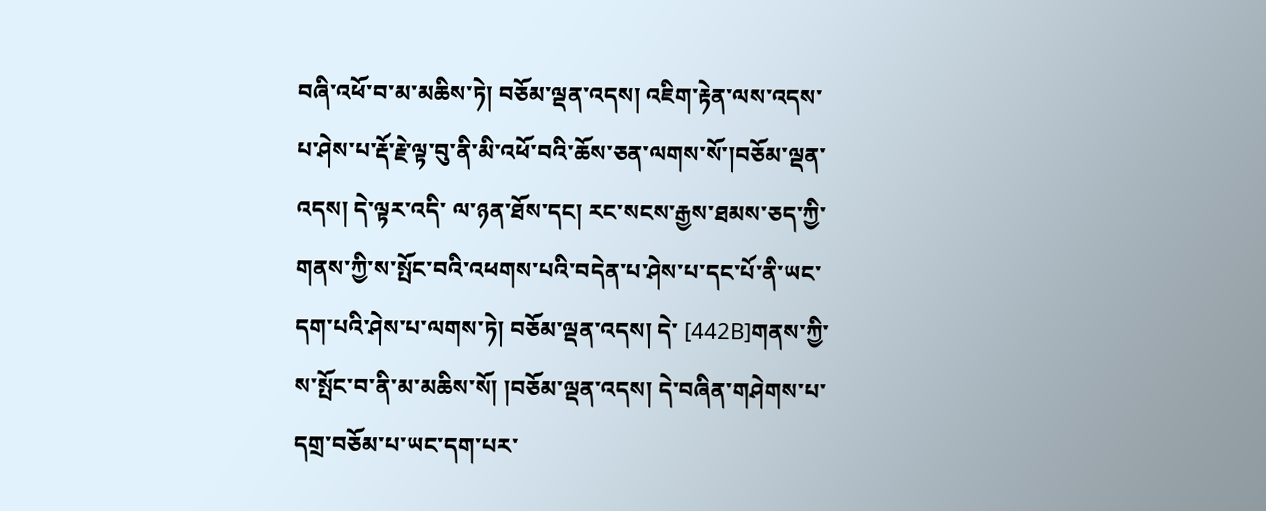བཞི་འཕོ་བ་མ་མཆིས་ཏེ། བཅོམ་ལྡན་འདས། འཇིག་རྟེན་ལས་འདས་པ་ཤེས་པ་རྡོ་རྗེ་ལྟ་བུ་ནི་མི་འཕོ་བའི་ཆོས་ཅན་ལགས་སོ་།བཅོམ་ལྡན་འདས། དེ་ལྟར་འདི་ ལ་ཉན་ཐོས་དང། རང་སངས་རྒྱས་ཐམས་ཅད་ཀྱི་གནས་ཀྱི་ས་སྤོང་བའི་འཕགས་པའི་བདེན་པ་ཤེས་པ་དང་པོ་ནི་ཡང་དག་པའི་ཤེས་པ་ལགས་ཏེ། བཅོམ་ལྡན་འདས། དེ་ [442B]གནས་ཀྱི་ས་སྤོང་བ་ནི་མ་མཆིས་སོ། །བཅོམ་ལྡན་འདས། དེ་བཞིན་གཤེགས་པ་དགྲ་བཅོམ་པ་ཡང་དག་པར་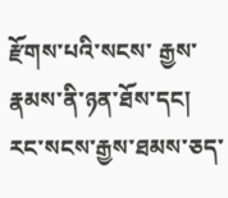རྫོགས་པའི་སངས་ རྒྱས་རྣམས་ནི་ཉན་ཐོས་དང། རང་སངས་རྒྱས་ཐམས་ཅད་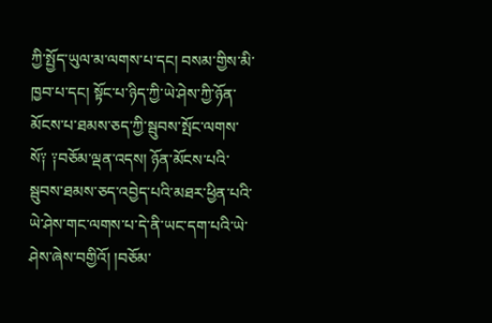ཀྱི་སྤྱོད་ཡུལ་མ་ལགས་པ་དང། བསམ་གྱིས་མི་ཁྱབ་པ་དང། སྟོང་པ་ཉིད་ཀྱི་ཡེ་ཤེས་ཀྱི་ཉོན་མོངས་པ་ཐམས་ཅད་ཀྱི་སྦུབས་སྤོང་ལགས་ སོ༑ ༑བཅོམ་ལྡན་འདས། ཉོན་མོངས་པའི་སྦུབས་ཐམས་ཅད་འབྱེད་པའི་མཐར་ཕྱིན་པའི་ཡེ་ཤེས་གང་ལགས་པ་དེ་ནི་ཡང་དག་པའི་ཡེ་ཤེས་ཞེས་བགྱིའོ། །བཅོམ་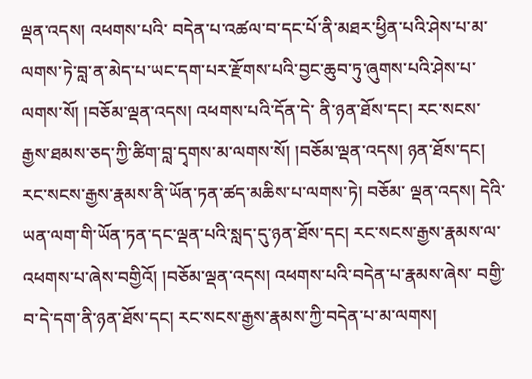ལྡན་འདས། འཕགས་པའི་ བདེན་པ་འཚལ་བ་དང་པོ་ནི་མཐར་ཕྱིན་པའི་ཤེས་པ་མ་ལགས་ཏེ་བླ་ན་མེད་པ་ཡང་དག་པར་རྫོགས་པའི་བྱང་ཆུབ་ཏུ་ཞུགས་པའི་ཤེས་པ་ལགས་སོ། །བཅོམ་ལྡན་འདས། འཕགས་པའི་དོན་དེ་ ནི་ཉན་ཐོས་དང། རང་སངས་རྒྱས་ཐམས་ཅད་ཀྱི་ཚིག་བླ་དྭགས་མ་ལགས་སོ། །བཅོམ་ལྡན་འདས། ཉན་ཐོས་དང། རང་སངས་རྒྱས་རྣམས་ནི་ཡོན་ཏན་ཚད་མཆིས་པ་ལགས་ཏེ། བཅོམ་ ལྡན་འདས། དེའི་ཡན་ལག་གི་ཡོན་ཏན་དང་ལྡན་པའི་སླད་དུ་ཉན་ཐོས་དང། རང་སངས་རྒྱས་རྣམས་ལ་འཕགས་པ་ཞེས་བགྱིའོ། །བཅོམ་ལྡན་འདས། འཕགས་པའི་བདེན་པ་རྣམས་ཞེས་ བགྱི་བ་དེ་དག་ནི་ཉན་ཐོས་དང། རང་སངས་རྒྱས་རྣམས་ཀྱི་བདེན་པ་མ་ལགས།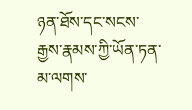ཉན་ཐོས་དང་སངས་རྒྱས་རྣམས་ཀྱི་ཡོན་ཏན་མ་ལགས་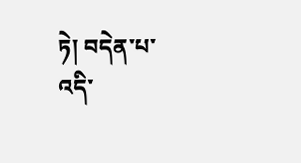ཏེ། བདེན་པ་འདི་